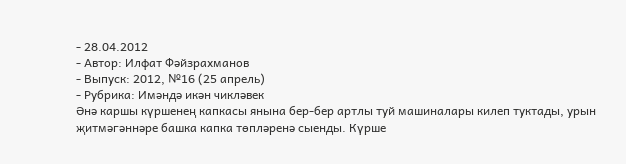- 28.04.2012
- Автор: Илфат Фәйзрахманов
- Выпуск: 2012, №16 (25 апрель)
- Рубрика: Имәндә икән чикләвек
Әнә каршы күршенең капкасы янына бер-бер артлы туй машиналары килеп туктады, урын җитмәгәннәре башка капка төпләренә сыенды. Күрше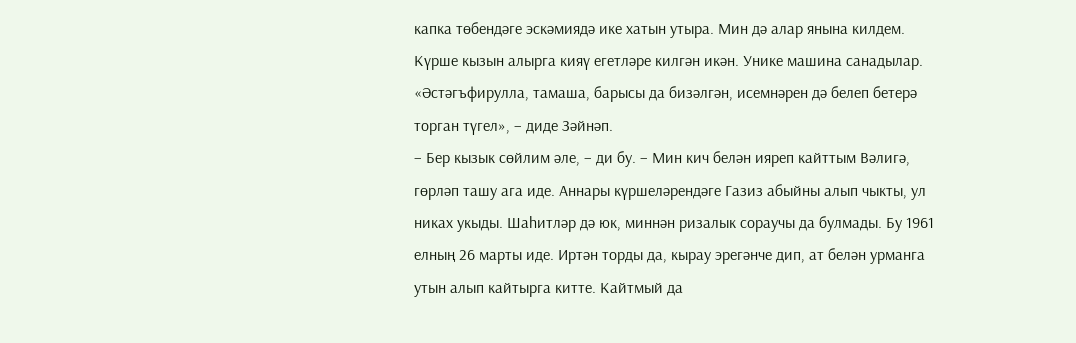капка төбендәге эскәмиядә ике хатын утыра. Мин дә алар янына килдем. Күрше кызын алырга кияү егетләре килгән икән. Унике машина санадылар. «Әстәгъфирулла, тамаша, барысы да бизәлгән, исемнәрен дә белеп бетерә торган түгел», – диде Зәйнәп.
– Бер кызык сөйлим әле, – ди бу. – Мин кич белән ияреп кайттым Вәлигә, гөрләп ташу ага иде. Аннары күршеләрендәге Газиз абыйны алып чыкты, ул никах укыды. Шаһитләр дә юк, миннән ризалык сораучы да булмады. Бу 1961 елның 26 марты иде. Иртән торды да, кырау эрегәнче дип, ат белән урманга утын алып кайтырга китте. Кайтмый да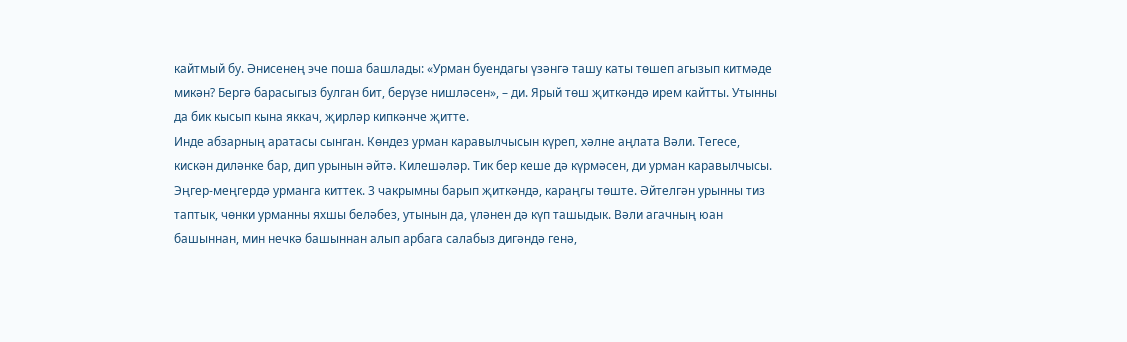кайтмый бу. Әнисенең эче поша башлады: «Урман буендагы үзәнгә ташу каты төшеп агызып китмәде микән? Бергә барасыгыз булган бит, берүзе нишләсен», – ди. Ярый төш җиткәндә ирем кайтты. Утынны да бик кысып кына яккач, җирләр кипкәнче җитте.
Инде абзарның аратасы сынган. Көндез урман каравылчысын күреп, хәлне аңлата Вәли. Тегесе, кискән диләнке бар, дип урынын әйтә. Килешәләр. Тик бер кеше дә күрмәсен, ди урман каравылчысы. Эңгер-меңгердә урманга киттек. 3 чакрымны барып җиткәндә, караңгы төште. Әйтелгән урынны тиз таптык, чөнки урманны яхшы беләбез, утынын да, үләнен дә күп ташыдык. Вәли агачның юан башыннан, мин нечкә башыннан алып арбага салабыз дигәндә генә,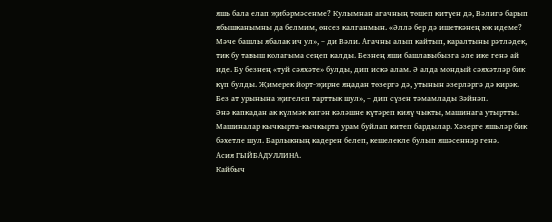яшь бала елап җибәрмәсенме? Кулымнан агачның төшеп китүен дә, Вәлигә барып ябышканымны да белмим, өнсез калганмын. «Әллә бер дә ишеткәнең юк идеме? Мәче башлы ябалак ич ул», – ди Вәли. Агачны алып кайтып, каралтыны рәтләдек, тик бу тавыш колагыма сеңеп калды. Безнең яши башлавыбызга әле ике генә ай иде. Бу безнең «туй сәяхәте» булды, дип искә алам. Ә алда мондый сәяхәтләр бик күп булды. Җимерек йорт-җирне яңадан төзергә дә, утынын әзерләргә дә кирәк. Без ат урынына җигелеп тарттык шул», – дип сүзен тәмамлады Зәйнәп.
Әнә капкадан ак күлмәк кигән кәләшне күтәреп кияү чыкты, машинага утыртты. Машиналар кычкырта-кычкырта урам буйлап китеп бардылар. Хәзерге яшьләр бик бәхетле шул. Барлыкның кадерен белеп, кешелекле булып яшәсеннәр генә.
Асия ГЫЙБАДУЛЛИНА.
Кайбыч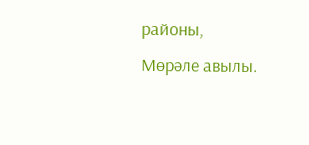районы, Мөрәле авылы.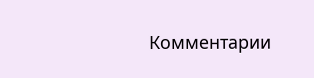Комментарии